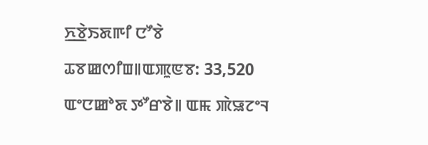ꯈ꯭ꯕꯥꯏꯗꯒꯤ ꯅꯧꯕꯥ ꯊꯕꯀꯁꯤꯡ꯫ꯑꯄꯨꯟꯕ: 33,520
ꯑꯦꯅꯀꯣꯗ ꯇꯧꯔꯕꯥ꯫ ꯑꯃ ꯄꯥꯎꯖꯦꯜ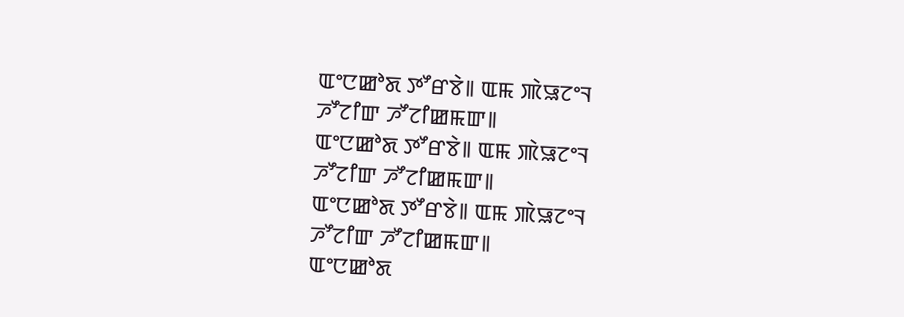ꯑꯦꯅꯀꯣꯗ ꯇꯧꯔꯕꯥ꯫ ꯑꯃ ꯄꯥꯎꯖꯦꯜ
ꯍꯧꯖꯤꯛ ꯍꯧꯖꯤꯀꯃꯛ꯫
ꯑꯦꯅꯀꯣꯗ ꯇꯧꯔꯕꯥ꯫ ꯑꯃ ꯄꯥꯎꯖꯦꯜ
ꯍꯧꯖꯤꯛ ꯍꯧꯖꯤꯀꯃꯛ꯫
ꯑꯦꯅꯀꯣꯗ ꯇꯧꯔꯕꯥ꯫ ꯑꯃ ꯄꯥꯎꯖꯦꯜ
ꯍꯧꯖꯤꯛ ꯍꯧꯖꯤꯀꯃꯛ꯫
ꯑꯦꯅꯀꯣꯗ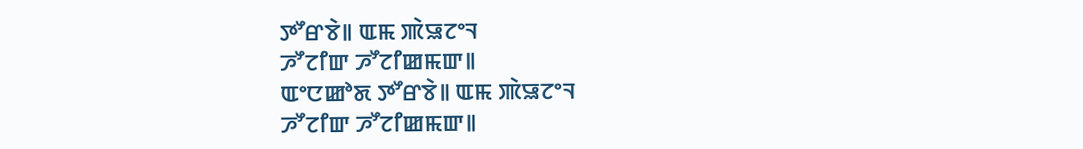ꯇꯧꯔꯕꯥ꯫ ꯑꯃ ꯄꯥꯎꯖꯦꯜ
ꯍꯧꯖꯤꯛ ꯍꯧꯖꯤꯀꯃꯛ꯫
ꯑꯦꯅꯀꯣꯗ ꯇꯧꯔꯕꯥ꯫ ꯑꯃ ꯄꯥꯎꯖꯦꯜ
ꯍꯧꯖꯤꯛ ꯍꯧꯖꯤꯀꯃꯛ꯫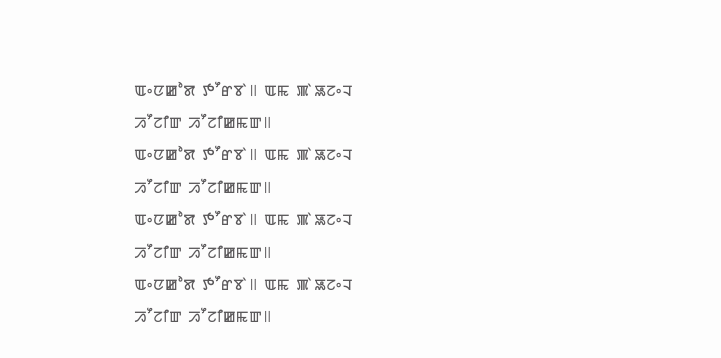ꯑꯦꯅꯀꯣꯗ ꯇꯧꯔꯕꯥ꯫ ꯑꯃ ꯄꯥꯎꯖꯦꯜ
ꯍꯧꯖꯤꯛ ꯍꯧꯖꯤꯀꯃꯛ꯫
ꯑꯦꯅꯀꯣꯗ ꯇꯧꯔꯕꯥ꯫ ꯑꯃ ꯄꯥꯎꯖꯦꯜ
ꯍꯧꯖꯤꯛ ꯍꯧꯖꯤꯀꯃꯛ꯫
ꯑꯦꯅꯀꯣꯗ ꯇꯧꯔꯕꯥ꯫ ꯑꯃ ꯄꯥꯎꯖꯦꯜ
ꯍꯧꯖꯤꯛ ꯍꯧꯖꯤꯀꯃꯛ꯫
ꯑꯦꯅꯀꯣꯗ ꯇꯧꯔꯕꯥ꯫ ꯑꯃ ꯄꯥꯎꯖꯦꯜ
ꯍꯧꯖꯤꯛ ꯍꯧꯖꯤꯀꯃꯛ꯫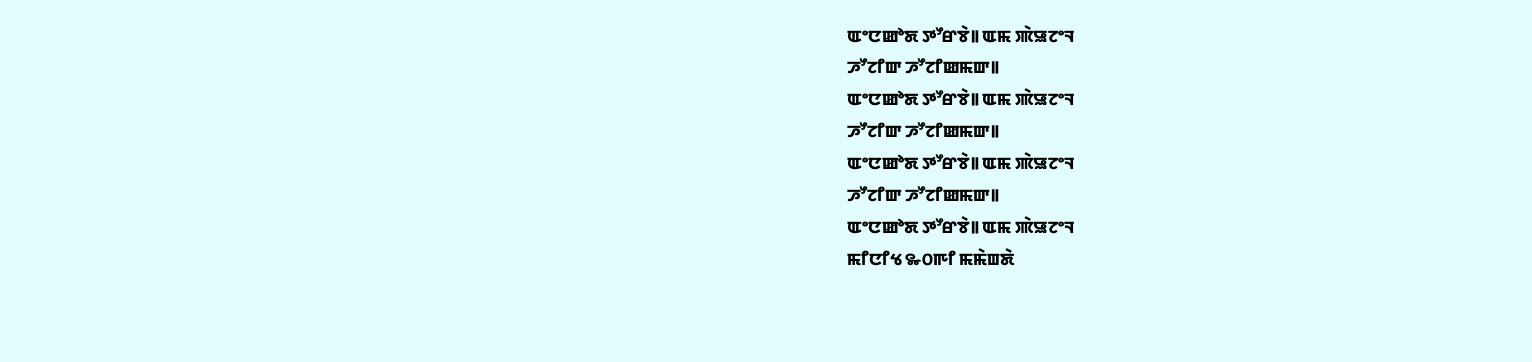ꯑꯦꯅꯀꯣꯗ ꯇꯧꯔꯕꯥ꯫ ꯑꯃ ꯄꯥꯎꯖꯦꯜ
ꯍꯧꯖꯤꯛ ꯍꯧꯖꯤꯀꯃꯛ꯫
ꯑꯦꯅꯀꯣꯗ ꯇꯧꯔꯕꯥ꯫ ꯑꯃ ꯄꯥꯎꯖꯦꯜ
ꯍꯧꯖꯤꯛ ꯍꯧꯖꯤꯀꯃꯛ꯫
ꯑꯦꯅꯀꯣꯗ ꯇꯧꯔꯕꯥ꯫ ꯑꯃ ꯄꯥꯎꯖꯦꯜ
ꯍꯧꯖꯤꯛ ꯍꯧꯖꯤꯀꯃꯛ꯫
ꯑꯦꯅꯀꯣꯗ ꯇꯧꯔꯕꯥ꯫ ꯑꯃ ꯄꯥꯎꯖꯦꯜ
ꯃꯤꯅꯤꯠ ꯳꯰ꯒꯤ ꯃꯃꯥꯡꯗꯥ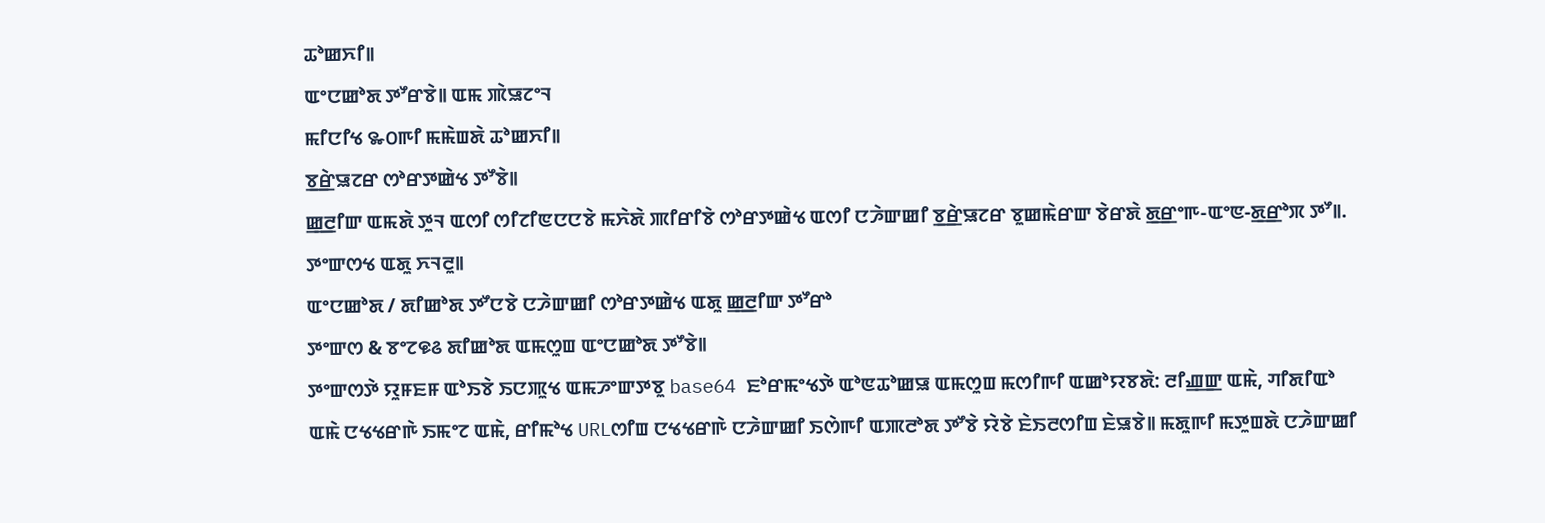ꯊꯣꯀꯈꯤ꯫
ꯑꯦꯅꯀꯣꯗ ꯇꯧꯔꯕꯥ꯫ ꯑꯃ ꯄꯥꯎꯖꯦꯜ
ꯃꯤꯅꯤꯠ ꯳꯰ꯒꯤ ꯃꯃꯥꯡꯗꯥ ꯊꯣꯀꯈꯤ꯫
ꯕ꯭ꯔꯥꯎꯖꯔ ꯁꯣꯔꯇꯀꯥꯠ ꯇꯧꯕꯥ꯫
ꯀ꯭ꯂꯤꯛ ꯑꯃꯗꯥ ꯇꯨꯜ ꯑꯁꯤ ꯁꯤꯖꯤꯟꯅꯅꯕꯥ ꯃꯈꯥꯗꯥ ꯄꯤꯔꯤꯕꯥ ꯁꯣꯔꯇꯀꯥꯠ ꯑꯁꯤ ꯅꯍꯥꯛꯀꯤ ꯕ꯭ꯔꯥꯎꯖꯔ ꯕꯨꯀꯃꯥꯔꯛ ꯕꯥꯔꯗꯥ ꯗ꯭ꯔꯦꯒ-ꯑꯦꯟ-ꯗ꯭ꯔꯣꯞ ꯇꯧ꯫.
ꯇꯦꯛꯁꯠ ꯑꯗꯨ ꯈꯜꯂꯨ꯫
ꯑꯦꯅꯀꯣꯗ / ꯗꯤꯀꯣꯗ ꯇꯧꯅꯕꯥ ꯅꯍꯥꯛꯀꯤ ꯁꯣꯔꯇꯀꯥꯠ ꯑꯗꯨ ꯀ꯭ꯂꯤꯛ ꯇꯧꯔꯣ
ꯇꯦꯛꯁ & ꯕꯦꯖ꯶꯴ ꯗꯤꯀꯣꯗ ꯑꯃꯁꯨꯡ ꯑꯦꯅꯀꯣꯗ ꯇꯧꯕꯥ꯫
ꯇꯦꯛꯁꯇꯥ ꯌꯨꯝꯐꯝ ꯑꯣꯏꯕꯥ ꯏꯅꯄꯨꯠ ꯑꯃꯍꯦꯛꯇꯕꯨ base64 ꯐꯣꯔꯃꯦꯠꯇꯥ ꯑꯣꯟꯊꯣꯀꯎ ꯑꯃꯁꯨꯡ ꯃꯁꯤꯒꯤ ꯑꯀꯣꯌꯕꯗꯥ: ꯂꯤꯉ꯭ꯛ ꯑꯃꯥ, ꯚꯤꯗꯤꯑꯣ ꯑꯃꯥ ꯅꯠꯠꯔꯒꯥ ꯏꯃꯦꯖ ꯑꯃꯥ, ꯔꯤꯃꯣꯠ URLꯁꯤꯡ ꯅꯠꯠꯔꯒꯥ ꯅꯍꯥꯛꯀꯤ ꯏꯁꯥꯒꯤ ꯑꯄꯂꯣꯗ ꯇꯧꯕꯥ ꯌꯥꯕꯥ ꯐꯥꯏꯂꯁꯤꯡ ꯐꯥꯎꯕꯥ꯫ ꯃꯗꯨꯒꯤ ꯃꯇꯨꯡꯗꯥ ꯅꯍꯥꯛꯀꯤ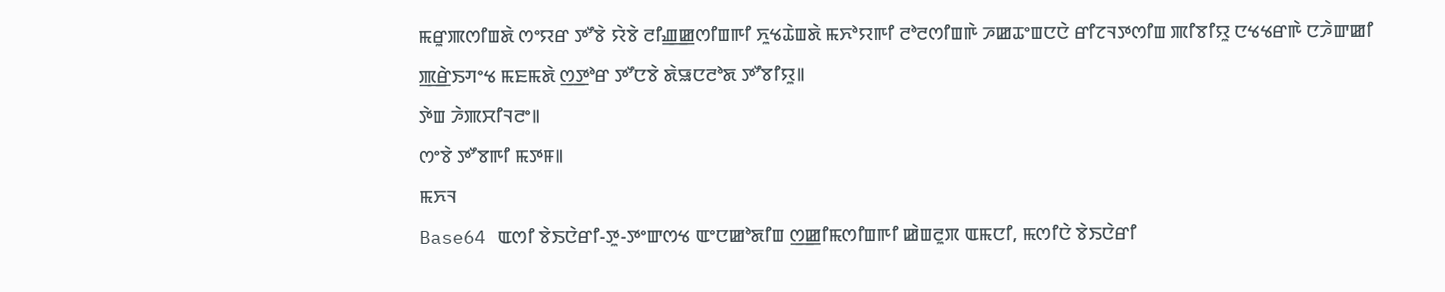ꯃꯔꯨꯄꯁꯤꯡꯗꯥ ꯁꯦꯌꯔ ꯇꯧꯕꯥ ꯌꯥꯕꯥ ꯂꯤꯉ꯭ꯀꯁꯤꯡꯒꯤ ꯈꯨꯠꯊꯥꯡꯗꯥ ꯃꯈꯣꯌꯒꯤ ꯂꯣꯂꯁꯤꯡꯒꯥ ꯍꯀꯊꯦꯡꯅꯅꯥ ꯔꯤꯖꯜꯇꯁꯤꯡ ꯄꯤꯕꯤꯌꯨ ꯅꯠꯠꯔꯒꯥ ꯅꯍꯥꯛꯀꯤ ꯄ꯭ꯔꯥꯏꯚꯦꯠ ꯃꯐꯃꯗꯥ ꯁ꯭ꯇꯣꯔ ꯇꯧꯅꯕꯥ ꯗꯥꯎꯅꯂꯣꯗ ꯇꯧꯕꯤꯌꯨ꯫
ꯇꯥꯡ ꯍꯥꯄꯆꯤꯜꯂꯦ꯫
ꯁꯦꯕꯥ ꯇꯧꯕꯒꯤ ꯃꯇꯝ꯫
ꯃꯈꯜ
Base64 ꯑꯁꯤ ꯕꯥꯏꯅꯥꯔꯤ-ꯇꯨ-ꯇꯦꯛꯁꯠ ꯑꯦꯅꯀꯣꯗꯤꯡ ꯁ꯭ꯀꯤꯃꯁꯤꯡꯒꯤ ꯀꯥꯡꯂꯨꯞ ꯑꯃꯅꯤ, ꯃꯁꯤꯅꯥ ꯕꯥꯏꯅꯥꯔꯤ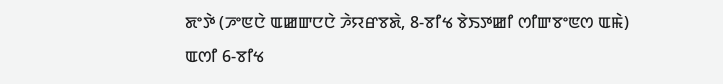ꯗꯦꯇꯥ (ꯍꯦꯟꯅꯥ ꯑꯀꯛꯅꯅꯥ ꯍꯥꯌꯔꯕꯗꯥ, 8-ꯕꯤꯠ ꯕꯥꯏꯇꯀꯤ ꯁꯤꯛꯕꯦꯟꯁ ꯑꯃꯥ) ꯑꯁꯤ 6-ꯕꯤꯠ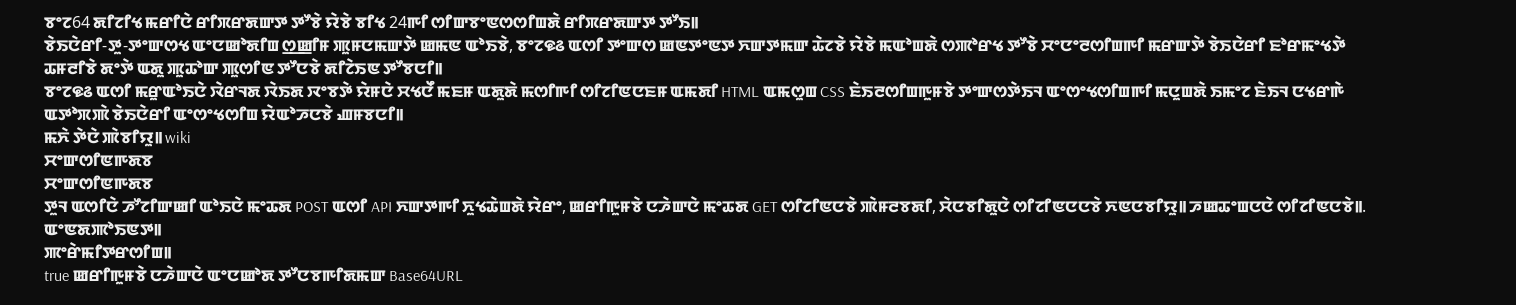ꯕꯦꯖ64 ꯗꯤꯖꯤꯠ ꯃꯔꯤꯅꯥ ꯔꯤꯞꯔꯗꯛꯇ ꯇꯧꯕꯥ ꯌꯥꯕꯥ ꯕꯤꯠ 24ꯒꯤ ꯁꯤꯛꯕꯦꯟꯁꯁꯤꯡꯗꯥ ꯔꯤꯞꯔꯗꯛꯇ ꯇꯧꯏ꯫
ꯕꯥꯏꯅꯥꯔꯤ-ꯇꯨ-ꯇꯦꯛꯁꯠ ꯑꯦꯅꯀꯣꯗꯤꯡ ꯁ꯭ꯀꯤꯝ ꯄꯨꯝꯅꯃꯛꯇꯥ ꯀꯃꯟ ꯑꯣꯏꯕꯥ, ꯕꯦꯖ꯶꯴ ꯑꯁꯤ ꯇꯦꯛꯁ ꯀꯟꯇꯦꯟꯇ ꯈꯛꯇꯃꯛ ꯊꯥꯖꯕꯥ ꯌꯥꯕꯥ ꯃꯑꯣꯡꯗꯥ ꯁꯄꯣꯔꯠ ꯇꯧꯕꯥ ꯆꯦꯅꯦꯂꯁꯤꯡꯒꯤ ꯃꯔꯛꯇꯥ ꯕꯥꯏꯅꯥꯔꯤ ꯐꯣꯔꯃꯦꯠꯇꯥ ꯊꯝꯂꯤꯕꯥ ꯗꯦꯇꯥ ꯑꯗꯨ ꯄꯨꯊꯣꯛ ꯄꯨꯁꯤꯟ ꯇꯧꯅꯕꯥ ꯗꯤꯖꯥꯏꯟ ꯇꯧꯕꯅꯤ꯫
ꯕꯦꯖ꯶꯴ ꯑꯁꯤ ꯃꯔꯨꯑꯣꯏꯅꯥ ꯋꯥꯔꯜꯗ ꯋꯥꯏꯗ ꯋꯦꯕꯇꯥ ꯌꯥꯝꯅꯥ ꯆꯠꯅꯩ ꯃꯐꯝ ꯑꯗꯨꯗꯥ ꯃꯁꯤꯒꯤ ꯁꯤꯖꯤꯟꯅꯐꯝ ꯑꯃꯗꯤ HTML ꯑꯃꯁꯨꯡ CSS ꯐꯥꯏꯂꯁꯤꯡꯒꯨꯝꯕꯥ ꯇꯦꯛꯁꯇꯥꯏꯜ ꯑꯦꯁꯦꯠꯁꯤꯡꯒꯤ ꯃꯅꯨꯡꯗꯥ ꯏꯃꯦꯖ ꯐꯥꯏꯜ ꯅꯠꯔꯒꯥ ꯑꯇꯣꯞꯄꯥ ꯕꯥꯏꯅꯥꯔꯤ ꯑꯦꯁꯦꯠꯁꯤꯡ ꯌꯥꯑꯣꯍꯅꯕꯥ ꯉꯝꯕꯅꯤ꯫
ꯃꯈꯥ ꯇꯥꯅꯥ ꯄꯥꯕꯤꯌꯨ꯫ wiki
ꯆꯦꯛꯁꯤꯟꯒꯗꯕ
ꯆꯦꯛꯁꯤꯟꯒꯗꯕ
ꯇꯨꯜ ꯑꯁꯤꯅꯥ ꯍꯧꯖꯤꯛꯀꯤ ꯑꯣꯏꯅꯥ ꯃꯦꯊꯗ POST ꯑꯁꯤ API ꯈꯛꯇꯒꯤ ꯈꯨꯠꯊꯥꯡꯗꯥ ꯌꯥꯔꯦ, ꯀꯔꯤꯒꯨꯝꯕꯥ ꯅꯍꯥꯛꯅꯥ ꯃꯦꯊꯗ GET ꯁꯤꯖꯤꯟꯅꯕꯥ ꯄꯥꯝꯂꯕꯗꯤ, ꯆꯥꯅꯕꯤꯗꯨꯅꯥ ꯁꯤꯖꯤꯟꯅꯅꯕꯥ ꯈꯟꯅꯕꯤꯌꯨ꯫ ꯍꯀꯊꯦꯡꯅꯅꯥ ꯁꯤꯖꯤꯟꯅꯕꯥ꯫.
ꯑꯦꯟꯗꯄꯣꯏꯟꯇ꯫
ꯄꯦꯔꯥꯃꯤꯇꯔꯁꯤꯡ꯫
true ꯀꯔꯤꯒꯨꯝꯕꯥ ꯅꯍꯥꯛꯅꯥ ꯑꯦꯅꯀꯣꯗ ꯇꯧꯅꯕꯒꯤꯗꯃꯛ Base64URL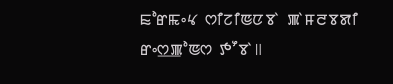ꯐꯣꯔꯃꯦꯠ ꯁꯤꯖꯤꯟꯅꯕꯥ ꯄꯥꯝꯂꯕꯗꯤ
ꯔꯦꯁ꯭ꯄꯣꯟꯁ ꯇꯧꯕꯥ꯫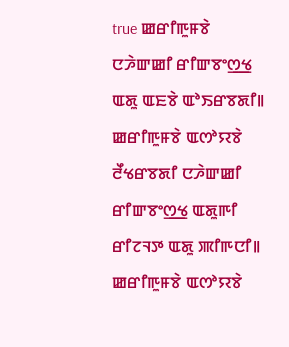true ꯀꯔꯤꯒꯨꯝꯕꯥ ꯅꯍꯥꯛꯀꯤ ꯔꯤꯛꯕꯦꯁ꯭ꯠ ꯑꯗꯨ ꯑꯐꯕꯥ ꯑꯣꯏꯔꯕꯗꯤ꯫
ꯀꯔꯤꯒꯨꯝꯕꯥ ꯑꯁꯣꯌꯕꯥ ꯂꯩꯠꯔꯕꯗꯤ ꯅꯍꯥꯛꯀꯤ ꯔꯤꯛꯕꯦꯁ꯭ꯠ ꯑꯗꯨꯒꯤ ꯔꯤꯖꯜꯇ ꯑꯗꯨ ꯄꯤꯒꯅꯤ꯫
ꯀꯔꯤꯒꯨꯝꯕꯥ ꯑꯁꯣꯌꯕꯥ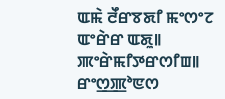ꯑꯃꯥ ꯂꯩꯔꯕꯗꯤ ꯃꯦꯁꯦꯖ ꯑꯦꯔꯥꯔ ꯑꯗꯨ꯫
ꯄꯦꯔꯥꯃꯤꯇꯔꯁꯤꯡ꯫
ꯔꯦꯁ꯭ꯄꯣꯟꯁ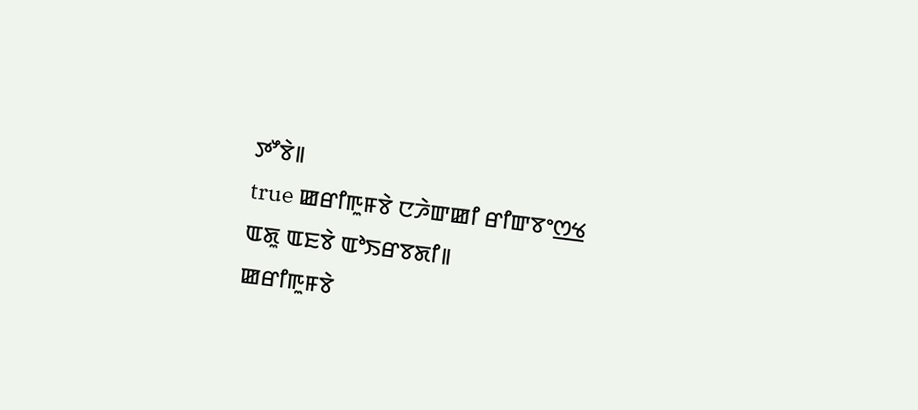ꯇꯧꯕꯥ꯫
true ꯀꯔꯤꯒꯨꯝꯕꯥ ꯅꯍꯥꯛꯀꯤ ꯔꯤꯛꯕꯦꯁ꯭ꯠ ꯑꯗꯨ ꯑꯐꯕꯥ ꯑꯣꯏꯔꯕꯗꯤ꯫
ꯀꯔꯤꯒꯨꯝꯕꯥ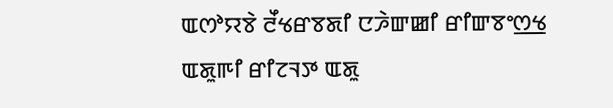ꯑꯁꯣꯌꯕꯥ ꯂꯩꯠꯔꯕꯗꯤ ꯅꯍꯥꯛꯀꯤ ꯔꯤꯛꯕꯦꯁ꯭ꯠ ꯑꯗꯨꯒꯤ ꯔꯤꯖꯜꯇ ꯑꯗꯨ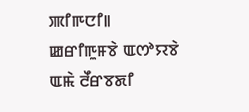ꯄꯤꯒꯅꯤ꯫
ꯀꯔꯤꯒꯨꯝꯕꯥ ꯑꯁꯣꯌꯕꯥ ꯑꯃꯥ ꯂꯩꯔꯕꯗꯤ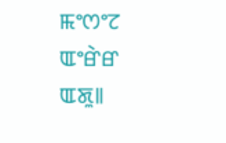ꯃꯦꯁꯦꯖ ꯑꯦꯔꯥꯔ ꯑꯗꯨ꯫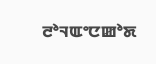ꯂꯣꯜꯑꯦꯅꯀꯣꯗ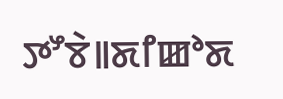ꯇꯧꯕꯥ꯫ꯗꯤꯀꯣꯗ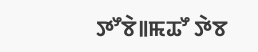ꯇꯧꯕꯥ꯫ꯃꯊꯧ ꯇꯥꯕ